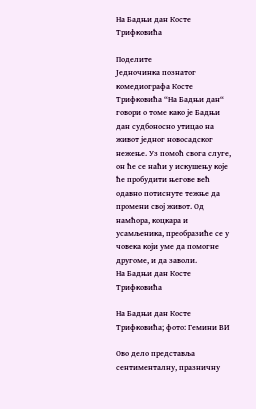На Бадњи дан Косте Трифковића

Поделите
Једночинка познатог комедиографа Косте Трифковића “На Бадњи дан“ говори о томе како је Бадњи дан судбоносно утицао на живот једног новосадског нежење. Уз помоћ свога слуге, он ће се наћи у искушењу које ће пробудити његове већ одавно потиснуте тежње да промени свој живот. Од намћора, коцкара и усамљеника, преобразиће се у човека који уме да помогне другоме, и да заволи.
На Бадњи дан Косте Трифковића

На Бадњи дан Косте Трифковића; фото: Гемини ВИ

Ово дело представља сентименталну, празничну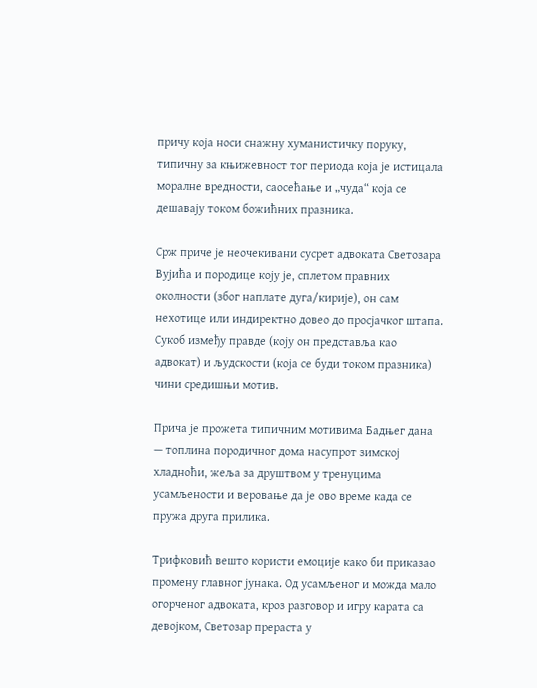причу која носи снажну хуманистичку поруку, типичну за књижевност тог периода која је истицала моралне вредности, саосећање и „чуда“ која се дешавају током божићних празника.

Срж приче је неочекивани сусрет адвоката Светозара Вујића и породице коју је, сплетом правних околности (због наплате дуга/кирије), он сам нехотице или индиректно довео до просјачког штапа. Сукоб између правде (коју он представља као адвокат) и људскости (која се буди током празника) чини средишњи мотив.

Прича је прожета типичним мотивима Бадњег дана — топлина породичног дома насупрот зимској хладноћи, жеља за друштвом у тренуцима усамљености и веровање да је ово време када се пружа друга прилика.

Трифковић вешто користи емоције како би приказао промену главног јунака. Од усамљеног и можда мало огорченог адвоката, кроз разговор и игру карата са девојком, Светозар прераста у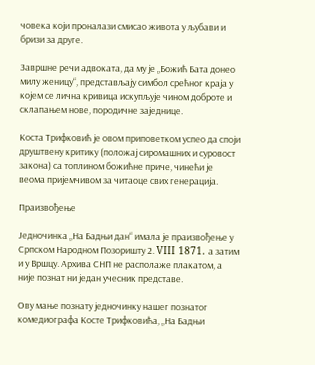човека који проналази смисао живота у љубави и бризи за друге.

Завршне речи адвоката, да му је „Божић Бата донео милу женицу“, представљају симбол срећног краја у којем се лична кривица искупљује чином доброте и склапањем нове, породичне заједнице.

Коста Трифковић је овом приповетком успео да споји друштвену критику (положај сиромашних и суровост закона) са топлином божићне приче, чинећи је веома пријемчивом за читаоце свих генерација.

Праизвођење

Једночинка „На Бадњи дан“ имала је праизвођење у Српском Народном Позоришту 2. VIII 1871. а затим и у Вршцу. Архива СНП не располаже плакатом, а није познат ни један учесник представе.

Ову мање познату једночинку нашег познатог комедиографа Косте Трифковића, „На Бадњи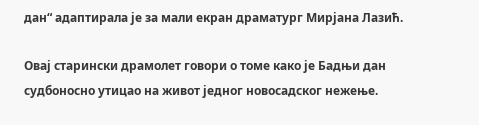дан“ адаптирала је за мали екран драматург Мирјана Лазић.

Овај старински драмолет говори о томе како је Бадњи дан судбоносно утицао на живот једног новосадског нежење.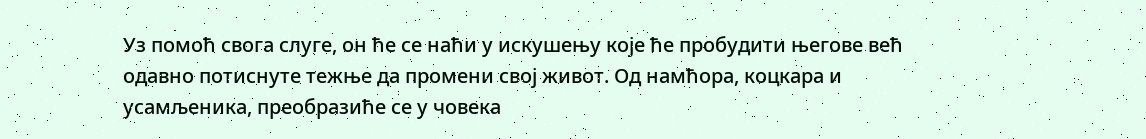Уз помоћ свога слуге, он ће се наћи у искушењу које ће пробудити његове већ одавно потиснуте тежње да промени свој живот. Од намћора, коцкара и усамљеника, преобразиће се у човека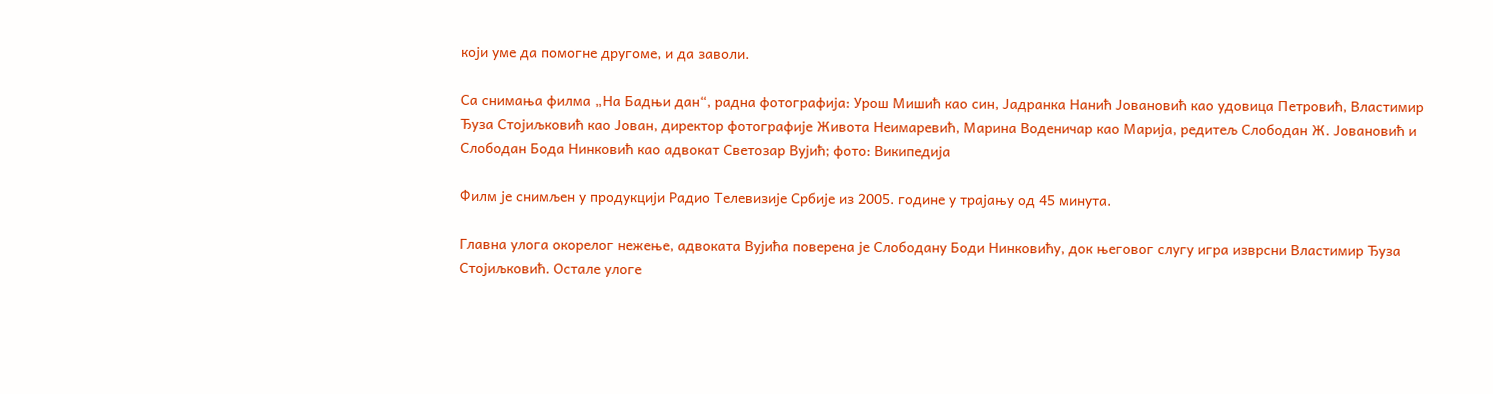који уме да помогне другоме, и да заволи.

Са снимања филма „На Бадњи дан“, радна фотографија: Урош Мишић као син, Јадранка Нанић Јовановић као удовица Петровић, Властимир Ђуза Стојиљковић као Јован, директор фотографије Живота Неимаревић, Марина Воденичар као Марија, редитељ Слободан Ж. Јовановић и Слободан Бода Нинковић као адвокат Светозар Вујић; фото: Википедија

Филм је снимљен у продукцији Радио Телевизије Србије из 2005. године у трајању од 45 минута.

Главна улога окорелог нежење, адвоката Вујића поверена је Слободану Боди Нинковићу, док његовог слугу игра изврсни Властимир Ђуза Стојиљковић. Остале улоге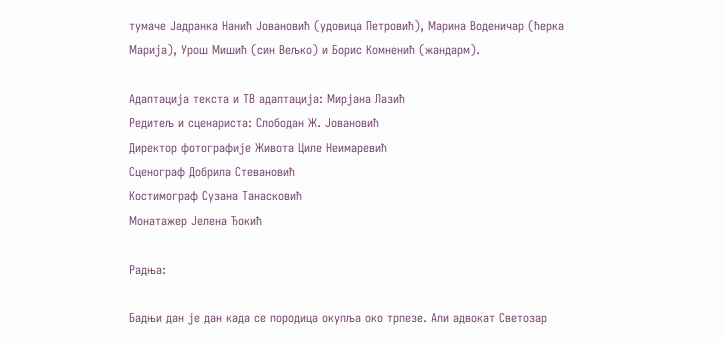тумаче Јадранка Нанић Јовановић (удовица Петровић), Марина Воденичар (ћерка Марија), Урош Мишић (син Вељко) и Борис Комненић (жандарм).

Адаптација текста и ТВ адаптација: Мирјана Лазић
Редитељ и сценариста: Слободан Ж. Јовановић
Директор фотографије Живота Циле Неимаревић
Сценограф Добрила Стевановић
Костимограф Сузана Танасковић
Монатажер Јелена Ђокић

Радња:

Бадњи дан је дан када се породица окупља око трпезе. Али адвокат Светозар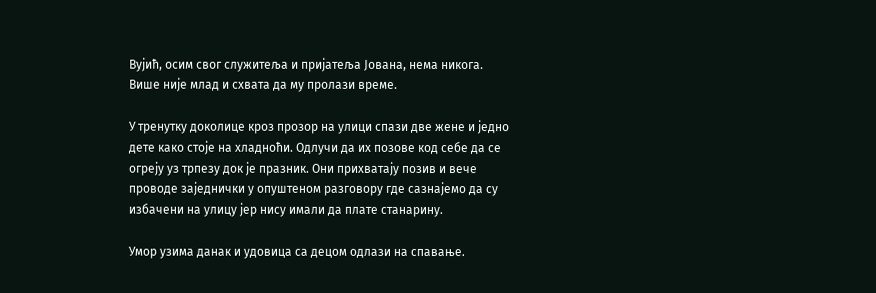Вујић, осим свог служитеља и пријатеља Јована, нема никога. Више није млад и схвата да му пролази време.

У тренутку доколице кроз прозор на улици спази две жене и једно дете како стоје на хладноћи. Одлучи да их позове код себе да се огреју уз трпезу док је празник. Они прихватају позив и вече проводе заједнички у опуштеном разговору где сазнајемо да су избачени на улицу јер нису имали да плате станарину.

Умор узима данак и удовица са децом одлази на спавање.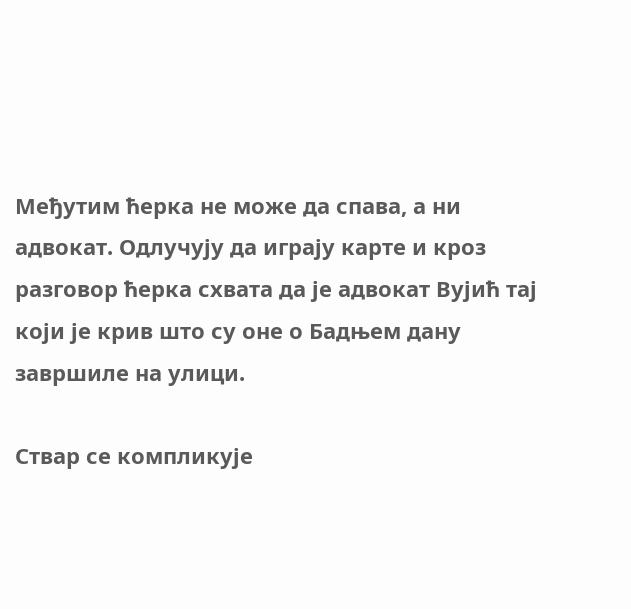Међутим ћерка не може да спава, а ни адвокат. Одлучују да играју карте и кроз разговор ћерка схвата да је адвокат Вујић тај који је крив што су оне о Бадњем дану завршиле на улици.

Ствар се компликује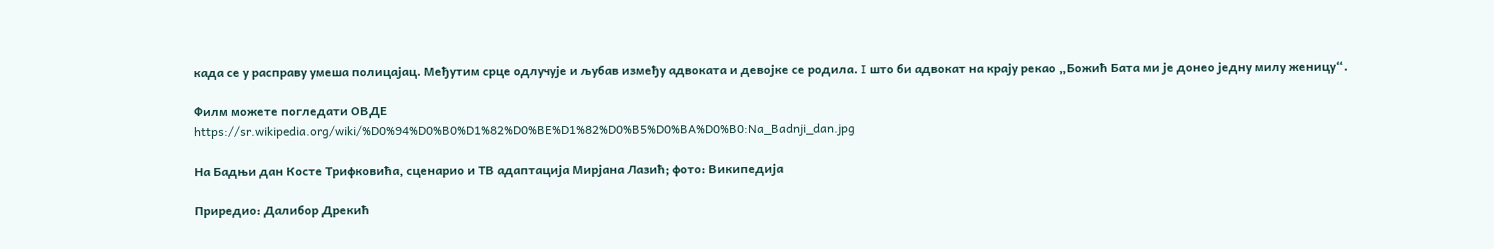када се у расправу умеша полицајац. Међутим срце одлучује и љубав између адвоката и девојке се родила. I што би адвокат на крају рекао „Божић Бата ми је донео једну милу женицу“.

Филм можете погледати ОВДЕ
https://sr.wikipedia.org/wiki/%D0%94%D0%B0%D1%82%D0%BE%D1%82%D0%B5%D0%BA%D0%B0:Na_Badnji_dan.jpg

На Бадњи дан Косте Трифковића, сценарио и ТВ адаптација Мирјана Лазић; фото: Википедија

Приредио: Далибор Дрекић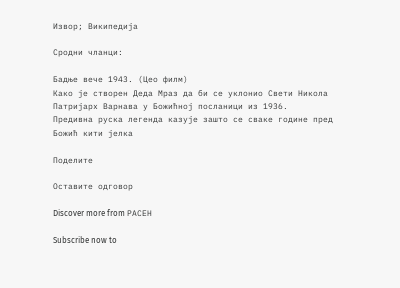Извор; Википедија

Сродни чланци:

Бадње вече 1943. (Цео филм)
Како је створен Деда Мраз да би се уклонио Свети Никола
Патријарх Варнава у Божићној посланици из 1936.
Предивна руска легенда казује зашто се сваке године пред Божић кити јелка

Поделите

Оставите одговор

Discover more from РАСЕН

Subscribe now to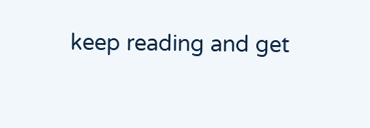keep reading and get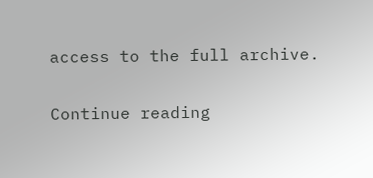access to the full archive.

Continue reading